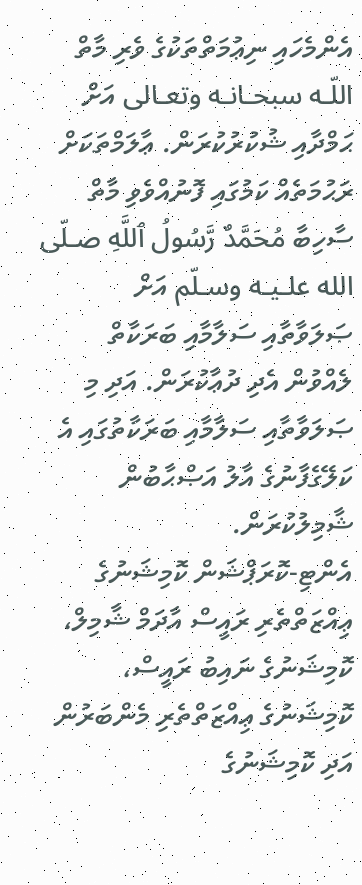އެންމެހައި ނިޢުމަތްތަކުގެ ވެރި މާތް اللّـه سبحـانـه وتعـالى އަށް ޙަމްދާއި ޝުކުރުކުރަން. ޢާލަމްތަކަށް ރަޙުމަތެއް ކަމުގައި ފޮނުއްވެވި މާތް ސާހިބާ مُحَمَّدٌ رَّسُولُ ٱللَّهِ صـلّى الله علـيـه وسـلّم އަށް ޞަލަވާތާއި ސަލާމާއި ބަރަކާތް ލެއްވުން އެދި ދުޢާކުރަން. އަދި މި ޞަލަވާތާއި ސަލާމާއި ބަރަކާތުގައި އެ ކަލޭގެފާނުގެ އާލު އަޞްޙާބުން ޝާމިލުކުރަން.
އެންޓި-ކޮރަޕްޝަން ކޮމިޝަނުގެ ޢިއްޒަތްތެރި ރައީސް އާދަމް ޝާމިލް، ކޮމިޝަނުގެ ނައިބު ރައީސް، ކޮމިޝަނުގެ ޢިއްޒަތްތެރި މެންބަރުން އަދި ކޮމިޝަނުގެ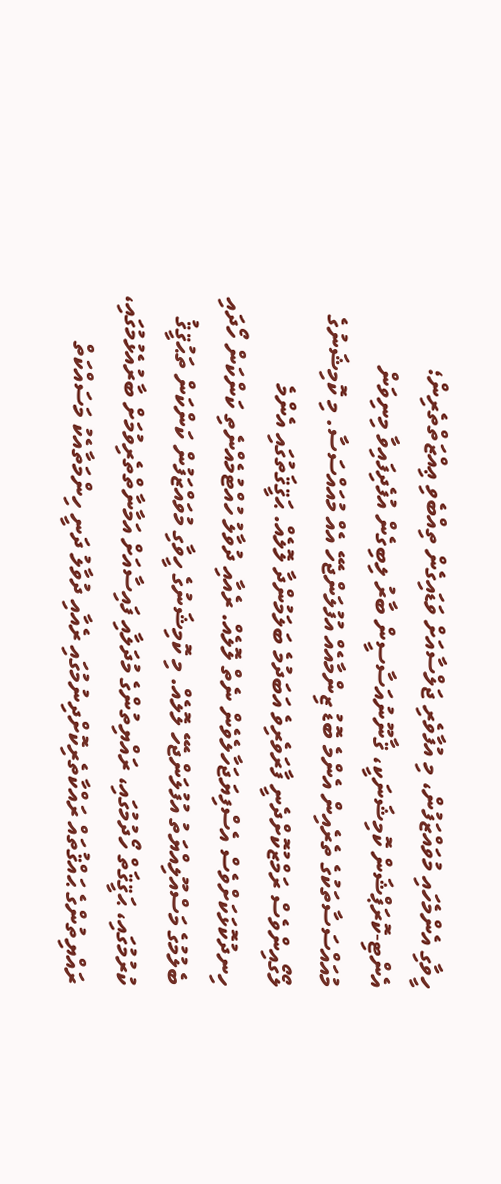ހީވާގި އެންމެހައި މުވައްޒަފުން، މި އުފާވެރި ޖަލްސާއަށް ވަޑައިގެން ތިއްބެވި ޢިއްޒަތްތެރިން؛
އެންޓި-ކޮރަޕްޝަން ކޮމިޝަނަކީ، ޤާނޫނުއަސާސީން ބާރު ލިބިގެން އުފެދިފައިވާ މިނިވަން މުއައްސަސާތަކުގެ ތެރެއިން އެންމެ ބޮޑު ޒިންމާއެއް އުފުލަންޖެހޭ އެއް މުއައްސަސާ. މި ކޮމިޝަނުގެ ލޯގޯއިންވެސް ރަމްޒުކޮށްދެނީ ފާރަވެރިވެ އަބަދުމެ ބަލަމުންދާ ލޮލެއް. ޙަޤީޤަތުގައި އެންމެ ހިނދުކޮޅަކަށްވެސް އެސްފިޔަޖަހާލެވެން ނެތް ލޮލެއް. ރެއާއި ދުވާލު ހުއްޓުމެއްނެތި ކަންކަން ހޯދައި ބެލުމުގެ މަސްއޫލިއްޔަތު އުފުލަންޖެހޭ ލޮލެއް. މި ކޮމިޝަނުގެ ހީވާގި މުވައްޒަފުން ކަންކަން ތަޙުޤީޤު ކުރުމުގައި، ޙަޤީޤަތް ހޯދުމުގައި، ރައްޔިތުންގެ މުދަލާއި ފައިސާއަށް އަމާނާތްތެރިވުމަށް ބާރުއެޅުމުގައި، ރައްޔިތުންގެ ޙައްޤުތައް ރައްކާތެރިކޮށްދިނުމުގައި ރެއާއި ދުވާލު ދަނީ ހިންމަތާއެކު މަސައްކަތް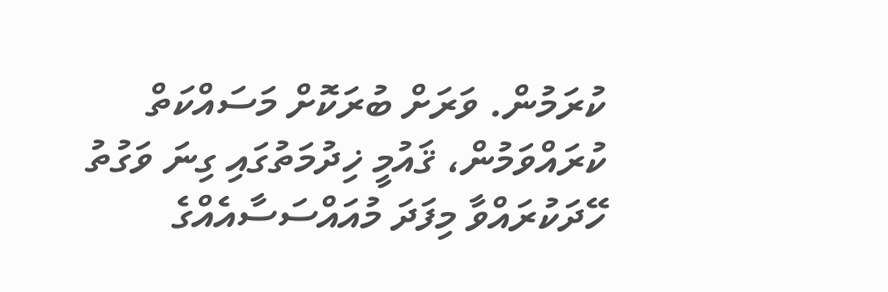ކުރަމުން. ވަރަށް ބުރަކޮށް މަސައްކަތް ކުރައްވަމުން، ޤައުމީ ޚިދުމަތުގައި ގިނަ ވަގުތު ހޭދަކުރައްވާ މިފަދަ މުއައްސަސާއެއްގެ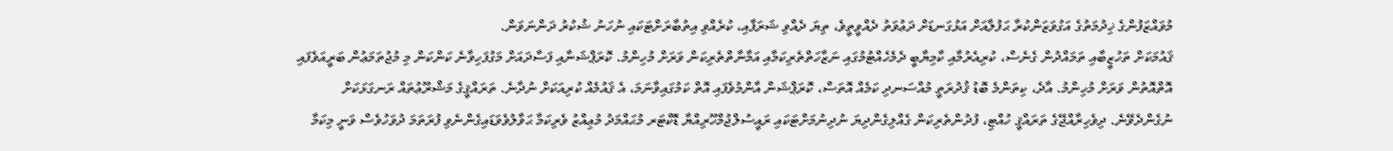މުވައްޒަފުންގެ ޚިދުމަތުގެ އަގުވަޒަންކުރާ ޙަފުލާއަށް އަޅުގަނޑަށް ދަޢުވަތު ދެއްވީތީވެ، ތިޔަ ދެއްވި ޝަރަފާއި، ކުރެއްވި އިތުބާރަށްޓަކައި ނުހަނު ޝުކުރު ދަންނަވަން.
ޤައުމަކަށް ތަހުޒީބާއި ތަމައްދުން ގެނެސް، ކުރިއެރުމާއި ކާމިޔާބީ ދެމެހެއްޓުމުގައި ނަޒާހަތްތެރިކަމާއި އަމާނާތްތެރިކަން ވަރަށް މުހިންމު. ކޮރަޕްޝަނާއި ފަސާދައަށް މަގުފަހިވާނެ ކަންކަން މި މުޖުތަމަޢުން ބަރީއަވެފައި އޮތްއޮތުން ވަރަށް މުހިންމު. އާދެ، ކިތަންމެ ބޮޑު ޤުދުރަތީ މުއްސަނދި ކަމެއް އޮތަސް، ކޮރަޕްޝަން އާންމުވެފައި އޮތް ކަމުގައިވާނަމަ، އެ ޤައުމެއް ކުރިއަކަށް ނުދާނެ. ތަރައްޤީގެ މަޝްރޫޢުތައް ރަނގަޅަކަށް ނުގެންދެވޭނެ. ދިވެހިރާއްޖޭގެ ތަރައްޤީ ހުއްޓި، ފުދުންތެރިކަން ގެއްލިގެންދިޔަ ނުދިނުމަށްޓަކައި ރައީސުލްޖުމްހޫރިއްޔާ ޑޮކްޓަރ މުޙައްމަދު މުޢިއްޒު ވެރިކަމާ ޙަވާލުވެވަޑައިގެންނެވި ފުރަތަމަ ދުވަހުވެސް ވަނީ މިކަމާ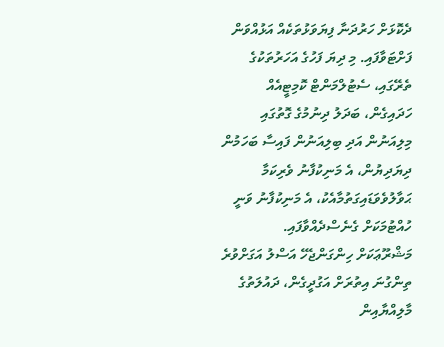ދެކޮޅަށް ހަރުދަނާ ފިޔަވަޅުތަކެއް އަޅުއްވަން ފަށްޓަވާފައި. މި ދިޔަ ފަހުގެ އަހަރުތަކުގެ ތެރޭގައި، ސެޓުލްމަންޓް ކޮމިޓީއެއް ހަދައިގެން، ބަދަލު ދިނުމުގެ ގޮތުގައި މިލިއަނުން އަދި ބިލިއަނުން ފައިސާ ބަހަމުން ދިޔަދިޔުން، އެ މަނިކުފާނު ވެރިކަމާ ޙަވާލުވެވަޑައިގަތުމާއެކު، އެ މަނިކުފާނު ވަނީ ހުއްޓުމަކަށް ގެނެސްދެއްވާފައި.
މަޝްރޫޢަކަށް ހިންގަންޖެހޭ އަސްލު އަގަށްވުރެ ތިންގުނަ އިތުރަށް އަގުދީގެން، ދައުލަތުގެ މާލިއްޔާއިން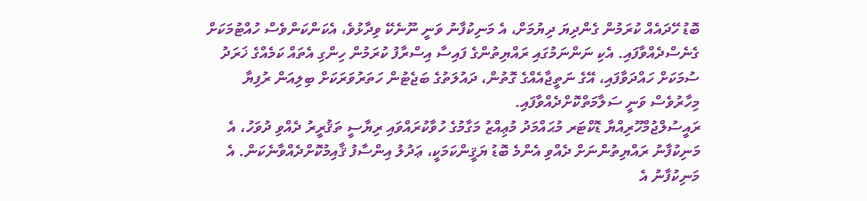ބޮޑު ހޭދައެއް ކުރަމުން ގެންދިޔަ ދިޔުމަށް، އެ މަނިކުފާނު ވަނީ ނޫނެކޭ ވިދާޅުވެ، އެކަންކަންވެސް ހުއްޓުމަކަށް ގެނެސްދެއްވާފައި. އެކި ނަންނަމުގައި ރައްޔިތުންގެ ފައިސާ އިސްރާފު ކުރަމުން ހިންގި އެތައް ކަމެއްގެ ޚަރަދު ސުމަކަށް ހައްދަވާފައި، އޭގެ ނަތީޖާއެއްގެ ގޮތުން، ދައުލަތުގެ ބަޖެޓުން ހަތަރުވަރަކަށް ބިލިއަން ރުފިޔާ މިހާރުވެސް ވަނީ ސަލާމަތްކޮށްދެއްވާފައި.
ރައީސުލްޖުމްހޫރިއްޔާ ޑޮކްޓަރ މުޙައްމަދު މުޢިއްޒު މަގާމުގެ ހުވާކުރައްވައި ރިޔާސީ ތަޤުރީރު ދެއްވި ދުވަހު، އެ މަނިކުފާނު ރައްޔިތުންނަށް ދެއްވި އެންމެ ބޮޑު ޔަޤީންކަމަކީ، ޢަދުލު އިންސާފު ޤާއިމުކޮށްދެއްވާނެކަން. އެ މަނިކުފާނު އެ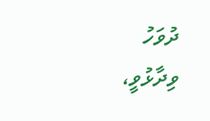ދުވަހު ވިދާޅުވީ،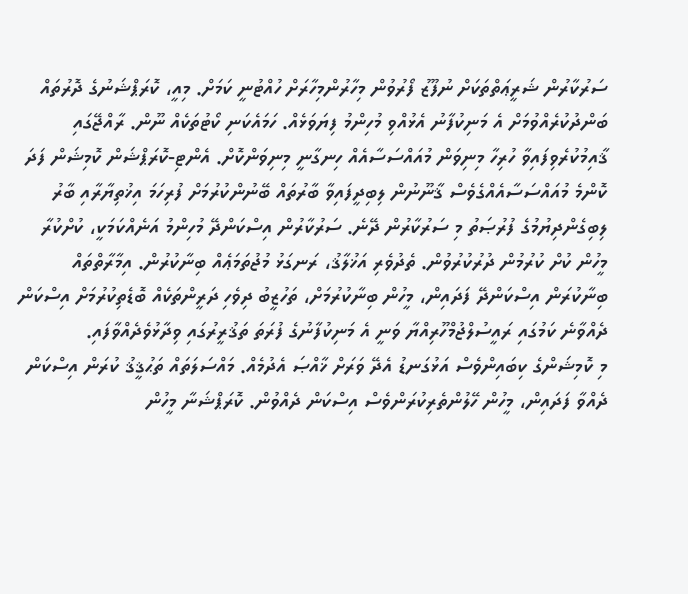ސަރުކާރުން ޝަރީޢަތްތަކަށް ނުފޫޒު ފޯރުވުން މިހާރުންމިހާރަށް ހުއްޓުނީ ކަމަށް. މިއީ، ކޮރަޕްޝަނުގެ ދޮރުތައް ބަންދުކުރެއްވުމަށް އެ މަނިކުފާނު އެޅުއްވި މުހިންމު ފިޔަވަޅެއް. ހަމައެކަނި ކޯޓުތަކެއް ނޫން. ރާއްޖޭގައި ޤާއިމުކުރެވިފައިވާ ހުރިހާ މިނިވަން މުއައްސަސާއެއް ހިނގާނީ މިނިވަންކޮށް. އެންޓި-ކޮރަޕްޝަން ކޮމިޝަން ފަދަ ކޮންމެ މުއައްސަސާއެއްގެވެސް ޤާނޫނުން ލިބިދީފައިވާ ބާރުތައް ބޭނުންކުރުމަށް ފުރިހަމަ އިޚުތިޔާރާއި ބާރު ލިބިގެންދިޔުމުގެ ފުރުޞަތު މި ސަރުކާރުން ދޭނެ. ސަރުކާރުން އިސްކަންދޭ މުހިންމު އަނެއްކަމަކީ، ކުށްކުރާ މީހުން ކުށް ކުރުމުން ދުރުކުރުވުން. ތެދުވެރި އަޚުލާޤު، ރަނގަޅު މުޖުތަމަޢެއް ބިނާކުރުން. އިމާރާތްތައް ބިނާކުރަން އިސްކަންދޭ ފަދައިން، މީހުން ބިނާކުރުމަށް، ތަހުޒީބު ދިވެހި ދަރީންތަކެއް ބޮޑެތިކުރުމަށް އިސްކަން ދެއްވާނެ ކަމުގައި ރައީސުލްޖުމްހޫރިއްޔާ ވަނީ އެ މަނިކުފާނުގެ ފުރަތަ ތަޤުރީރުގައި ވިދާޅުވެދެއްވާފައި.
މި ކޮމިޝަންގެ ކިބައިންވެސް އަޅުގަނޑު އެދޭ ވަރަށް ޚާއްޞަ އެދުމެއް. މައްސަލަތައް ތަޙުޤީޤު ކުރަން އިސްކަން ދެއްވާ ފަދައިން، މީހުން ހޭލުންތެރިކުރަންވެސް އިސްކަން ދެއްވުން. ކޮރަޕްޝަނާ މީހުން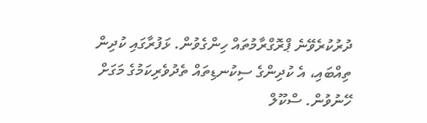ދުރުކުރެވޭނެ ޕްރޮގްރާމުތައް ހިންގެވުން. ޅަފުރާގައި ކުދިން ތިއްބައި، އެ ކުދިންގެ ސިކުނޑިތައް ތެދުވެރިކަމުގެ މަގަށް ހޭނުވުން. ސްކޫލް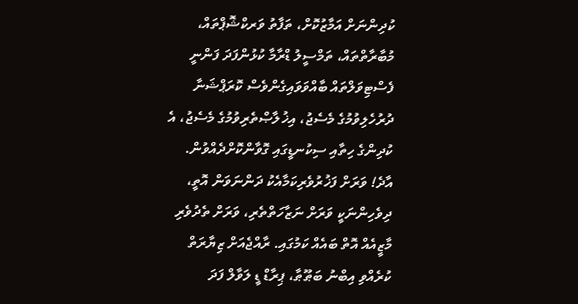ކުދިންނަށް އަމާޒުކޮށް، ތަފާތު ވަރކްޝޮޕްތައް، މުބާރާތްތައް، ތަމްސީލު ޑްރާމާ ކުޅުންފަދަ ފަންނީ ފެސްޓިވަލްތައް ބާއްވަވައިގެންވެސް ކޮރަޕްޝަނާ ދުރުހެލިވުމުގެ މެސެޖު، އިޚުލާޞްތެރިވުމުގެ މެސެޖު، އެ ކުދިންގެ ހިތާއި ސިކުނޑީގައި ގޮވާންކޮށްދެއްވުން.
އާދެ! ވަރަށް ފަޚުރުވެރިކަމާއެކު ދަންނަވަން އޮތީ، ދިވެހިންނަކީ ވަރަށް ނަޒާހަތްތެރި، ވަރަށް ތެދުވެރި މާޒީއެއް އޮތް ބައެއް ކަމުގައި. ރާއްޖެއަށް ޒިޔާރަތް ކުރެއްވި އިބްނު ބަޠޫޠާ، ޕިރާޑް ޑީ ލަވާލް ފަދަ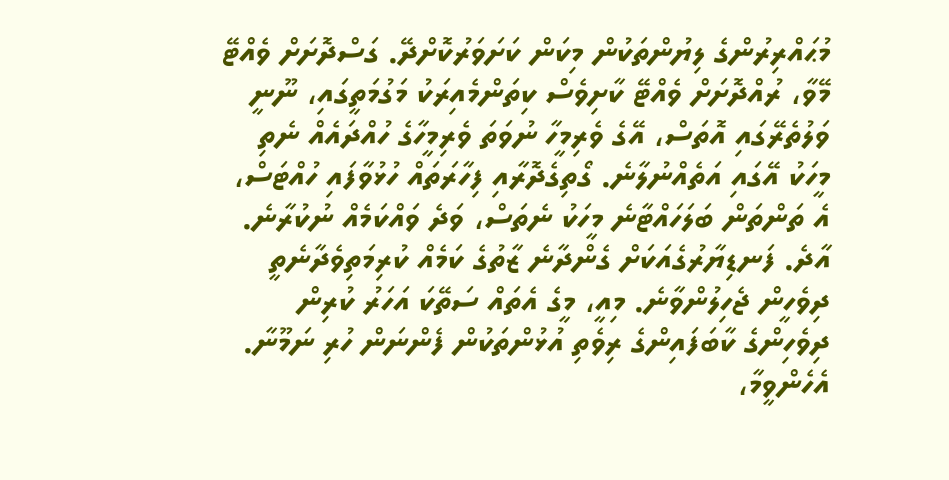މުޙައްރިރުންގެ ލިޔުންތަކުން މިކަން ކަށަވަރުކޮށްދޭ. ގަސްދޮށަށް ވެއްޓޭ މޭވާ، ރުއްދޮށަށް ވެއްޓޭ ކާށިވެސް ކިތަންމެއިރަކު މަގުމަތީގައި، ނޫނީ ވަލުތެރޭގައި އޮތަސް، އޭގެ ވެރިމީހާ ނުވަތަ ވެރިމީހާގެ ހުއްދައެއް ނެތި މީހަކު އޭގައި އަތެއްނުލާނެ. ގޯތިގެދޮރާއި ފިހާރަތައް ހުޅުވާފައި ހުއްޓަސް، އެ ތަންތަން ބަލަހައްޓާނެ މީހަކު ނެތަސް، ވަދެ ވައްކަމެއް ނުކުރާނެ. އާދެ. ފަނޑިޔާރުގެއަކަށް ގެންދާނެ ޒާތުގެ ކަމެއް ކުރިމަތިވެދާނެތީ ދިވެހީން ޖެހިލުންވާނެ. މިއީ، މީގެ އެތައް ސަތޭކަ އަހަރު ކުރިން ދިވެހިންގެ ކާބަފައިންގެ ރިވެތި އުޅުންތަކުން ފެންނަން ހުރި ނަމޫނާ.
އެހެންވީމާ،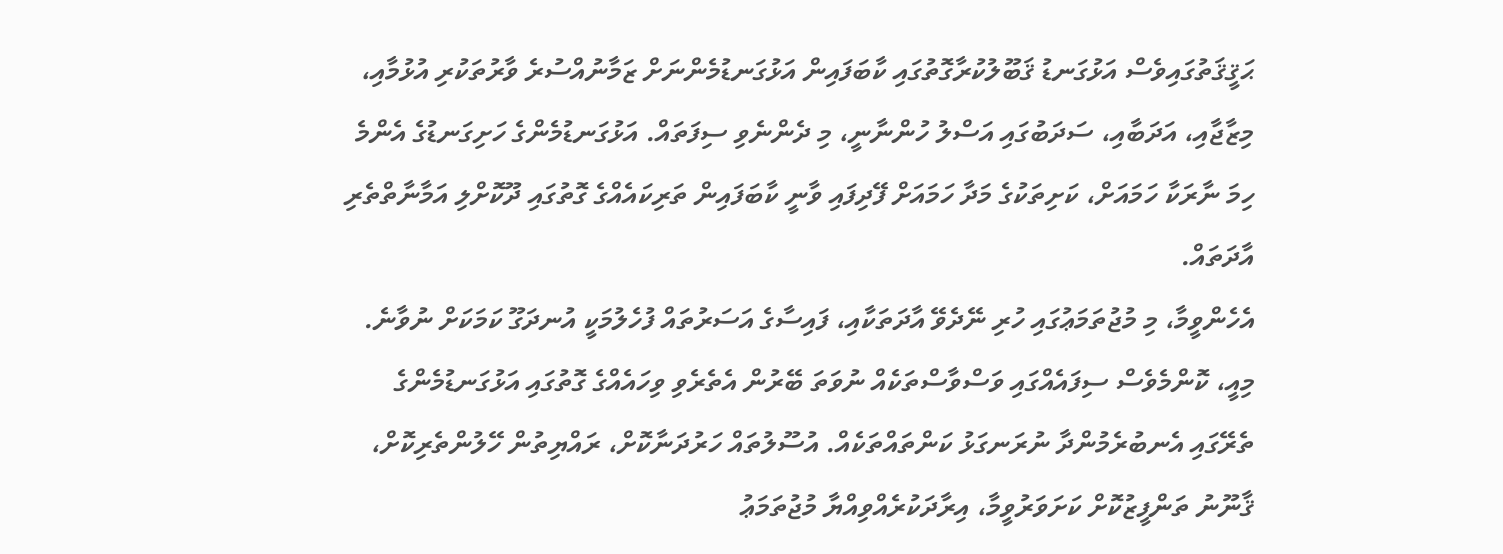ޙަޤީޤަތުގައިވެސް އަޅުގަނޑު ޤަބޫލުކުރާގޮތުގައި ކާބަފައިން އަޅުގަނޑުމެންނަށް ޒަމާނުއްސުރެ ވާރުތަކުރި އުޅުމާއި، މިޒާޖާއި، އަދަބާއި، ސަދަބުގައި އަސްލު ހުންނާނީ، މި ދެންނެވި ސިފަތައް. އަޅުގަނޑުމެންގެ ހަށިގަނޑުގެ އެންމެ ހިމަ ނާރަކާ ހަމައަށް، ކަށިތަކުގެ މަދާ ހަމައަށް ފޭދިފައި ވާނީ ކާބަފައިން ތަރިކައެއްގެ ގޮތުގައި ދޫކޮށްލި އަމާނާތްތެރި އާދަތައް.
އެހެންވީމާ، މި މުޖުތަމަޢުގައި ހުރި ނޭދެވޭ އާދަތަކާއި، ފައިސާގެ އަސަރުތައް ފުހެލުމަކީ އުނދަގޫ ކަމަކަށް ނުވާނެ. މިއީ، ކޮންމެވެސް ސިފައެއްގައި ވަސްވާސްތަކެއް ނުވަތަ ބޭރުން އެތެރެވި ވިހައެއްގެ ގޮތުގައި އަޅުގަނޑުމެންގެ ތެރޭގައި އެނބުރެމުންދާ ނުރަނގަޅު ކަންތައްތަކެއް. އުސޫލުތައް ހަރުދަނާކޮށް، ރައްޔިތުން ހޭލުންތެރިކޮށް، ޤާނޫނު ތަންފީޒުކޮށް ކަށަވަރުވީމާ، އިރާދަކުރެއްވިއްޔާ މުޖުތަމަޢު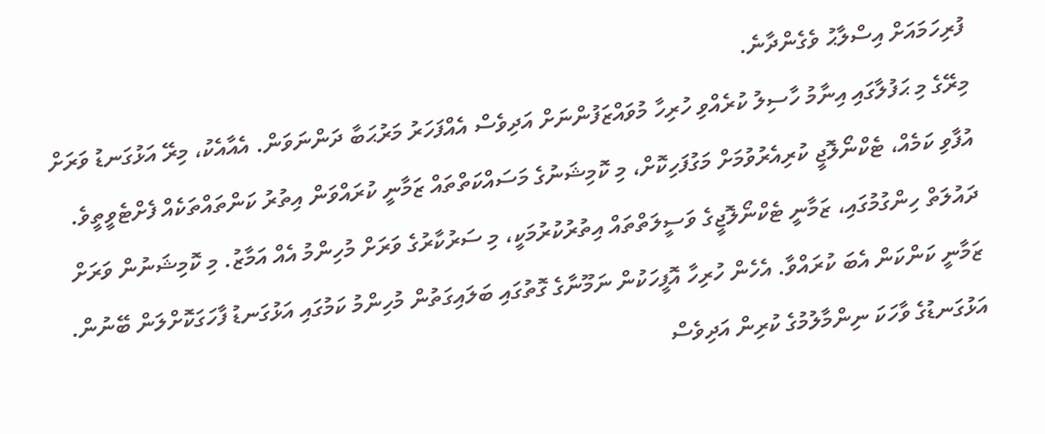ފުރިހަމައަށް އިސްލާޙު ވެގެންދާނެ.
މިރޭގެ މި ޙަފުލާގައި އިނާމު ހާސިލު ކުރެއްވި ހުރިހާ މުވައްޒަފުންނަށް އަދިވެސް އެއްފަހަރު މަރުޙަބާ ދަންނަވަން. އެއާއެކު، މިރޭ އަޅުގަނޑު ވަރަށް އުފާވި ކަމެއް، ޓެކްނޯލޮޖީ ކުރިއެރުވުމަށް މަގުފަހިކޮށް، މި ކޮމިޝަނުގެ މަސައްކަތްތައް ޒަމާނީ ކުރައްވަން އިތުރު ކަންތައްތަކެއް ފެށްޓެވީތީވެ. ދައުލަތް ހިންގުމުގައި، ޒަމާނީ ޓެކްނޯލޮޖީގެ ވަސީލަތްތައް އިތުރުކުރުމަކީ، މި ސަރުކާރުގެ ވަރަށް މުހިންމު އެއް އަމާޒު. މި ކޮމިޝަނުން ވަރަށް ޒަމާނީ ކަންކަން އެބަ ކުރައްވާ. އެހެން ހުރިހާ އޮފީހަކުން ނަމޫނާގެ ގޮތުގައި ބަލައިގަތުން މުހިންމު ކަމުގައި އަޅުގަނޑު ފާހަގަކޮށްލަން ބޭނުން.
އަޅުގަނޑުގެ ވާހަކަ ނިންމާލުމުގެ ކުރިން އަދިވެސް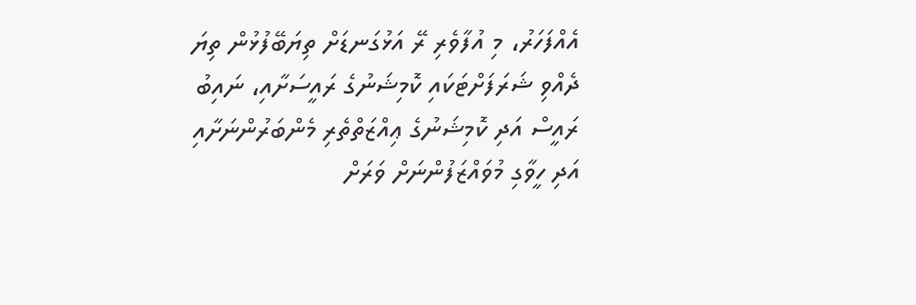އެއްފަހަރު، މި އުފާވެރި ރޭ އަޅުގަނޑަށް ތިޔަބޭފުޅުން ތިޔަ ދެއްވި ޝަރަފަށްޓަކައި ކޮމިޝަނުގެ ރައީސަށާއި، ނައިބު ރައީސް އަދި ކޮމިޝަނުގެ ޢިއްޒަތްތެރި މެންބަރުންނަށާއި އަދި ހީވާގި މުވައްޒަފުންނަށް ވަރަށް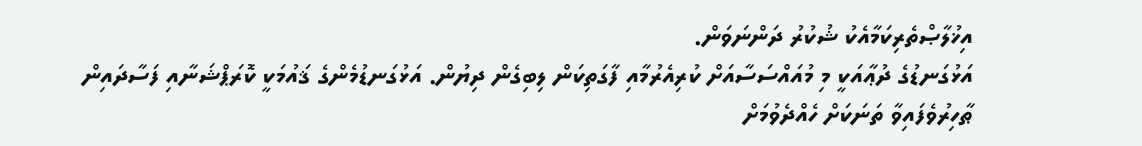އިޚުލާޞްތެރިކަމާއެކު ޝުކުރު ދަންނަވަން.
އަޅުގަނޑުގެ ދުޢާއަކީ މި މުއައްސަސާއަށް ކުރިއެރުމާއި ފާގަތިކަން ލިބިގެން ދިޔުން. އަޅުގަނޑުމެންގެ ޤައުމަކީ ކޮރަޕްޝަނާއި ފަސާދައިން ޠާހިރުވެފައިވާ ތަނަކަށް ހެއްދެވުމަށް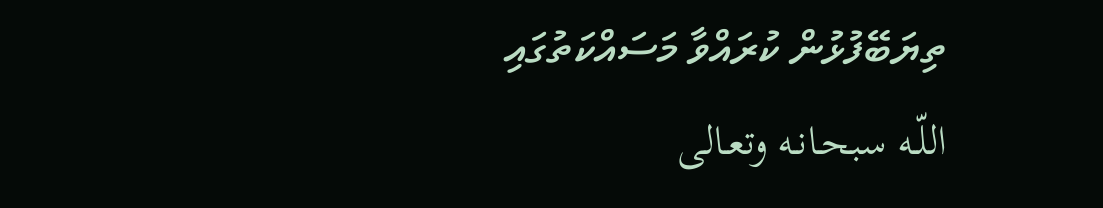ތިޔަބޭފުޅުން ކުރައްވާ މަސައްކަތުގައި اللّـه سبحـانـه وتعـالى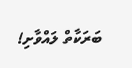ބަރަކާތް ލައްވާށި!